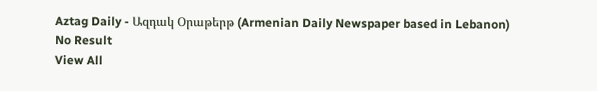Aztag Daily - Ազդակ Օրաթերթ (Armenian Daily Newspaper based in Lebanon)
No Result
View All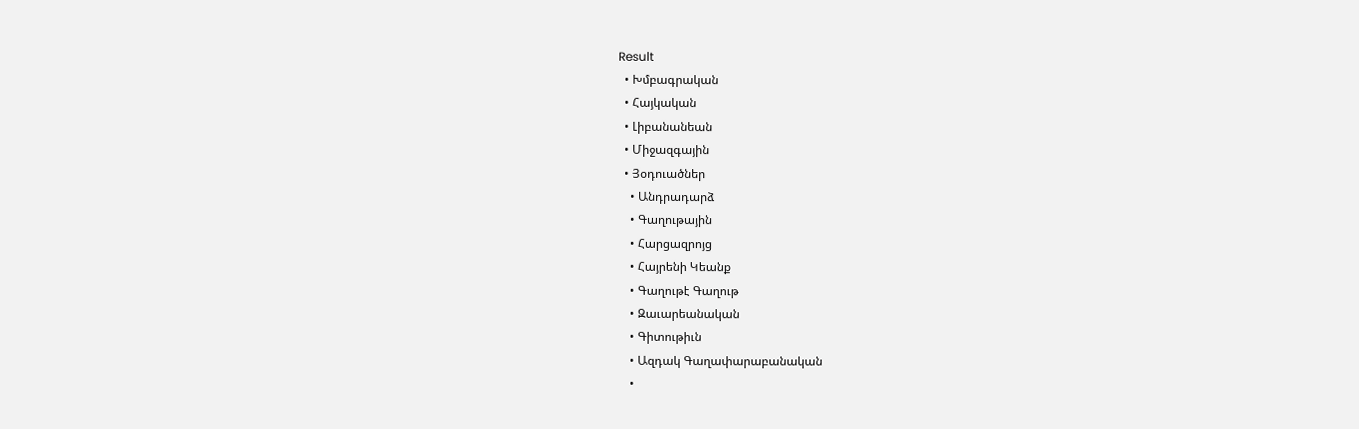Result
  • Խմբագրական
  • Հայկական
  • Լիբանանեան
  • Միջազգային
  • Յօդուածներ
    • Անդրադարձ
    • Գաղութային
    • Հարցազրոյց
    • Հայրենի Կեանք
    • Գաղութէ Գաղութ
    • Զաւարեանական
    • Գիտութիւն
    • Ազդակ Գաղափարաբանական
    •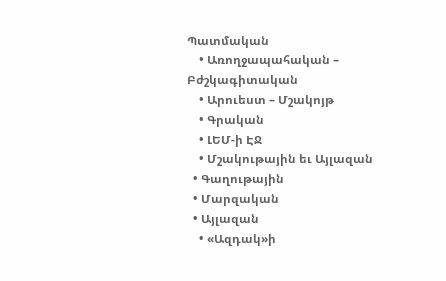Պատմական
    • Առողջապահական – Բժշկագիտական
    • Արուեստ – Մշակոյթ
    • Գրական
    • ԼԵՄ-ի ԷՋ
    • Մշակութային եւ Այլազան
  • Գաղութային
  • Մարզական
  • Այլազան
    • «Ազդակ»ի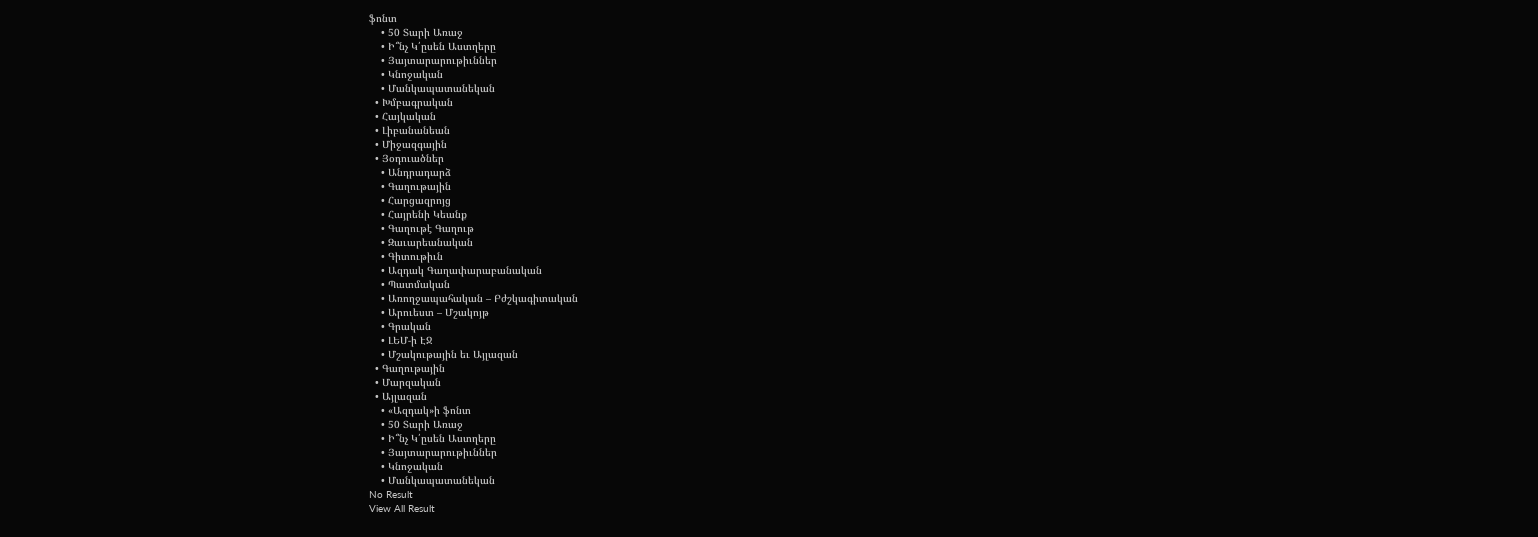ֆոնտ
    • 50 Տարի Առաջ
    • Ի՞նչ Կ՛ըսեն Աստղերը
    • Յայտարարութիւններ
    • Կնոջական
    • Մանկապատանեկան
  • Խմբագրական
  • Հայկական
  • Լիբանանեան
  • Միջազգային
  • Յօդուածներ
    • Անդրադարձ
    • Գաղութային
    • Հարցազրոյց
    • Հայրենի Կեանք
    • Գաղութէ Գաղութ
    • Զաւարեանական
    • Գիտութիւն
    • Ազդակ Գաղափարաբանական
    • Պատմական
    • Առողջապահական – Բժշկագիտական
    • Արուեստ – Մշակոյթ
    • Գրական
    • ԼԵՄ-ի ԷՋ
    • Մշակութային եւ Այլազան
  • Գաղութային
  • Մարզական
  • Այլազան
    • «Ազդակ»ի ֆոնտ
    • 50 Տարի Առաջ
    • Ի՞նչ Կ՛ըսեն Աստղերը
    • Յայտարարութիւններ
    • Կնոջական
    • Մանկապատանեկան
No Result
View All Result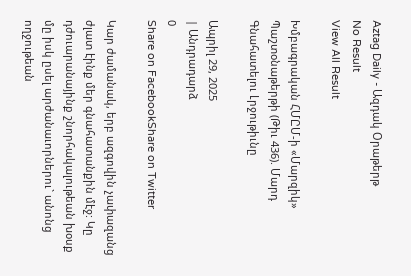Aztag Daily - Ազդակ Օրաթերթ
No Result
View All Result

Խմբագրական ՀՄԸՄ-ի «Մարզիկ» Պաշտօնաթերթի (Թիւ 436). Մարդ Գնահատելու Լրջութիւնը

Ապրիլ 29, 2025
| Անդրադարձ
0
Share on FacebookShare on Twitter

Կար ժամանակ, երբ ազգովին չափազանց ժլատ էինք մեր գնահատանքին մէջ: Կը դժուարանայինք շնորհակալութեան խօսք մը իսկ ըսել արժանաւորներու` անոնց ողջութեան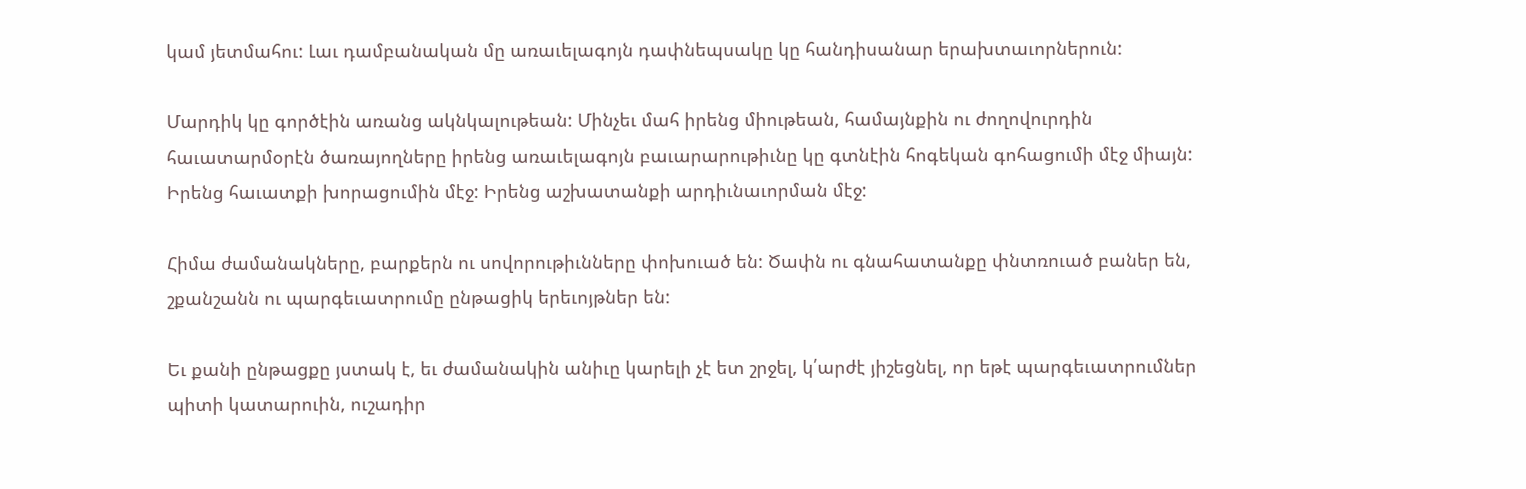կամ յետմահու: Լաւ դամբանական մը առաւելագոյն դափնեպսակը կը հանդիսանար երախտաւորներուն:

Մարդիկ կը գործէին առանց ակնկալութեան: Մինչեւ մահ իրենց միութեան, համայնքին ու ժողովուրդին հաւատարմօրէն ծառայողները իրենց առաւելագոյն բաւարարութիւնը կը գտնէին հոգեկան գոհացումի մէջ միայն: Իրենց հաւատքի խորացումին մէջ: Իրենց աշխատանքի արդիւնաւորման մէջ:

Հիմա ժամանակները, բարքերն ու սովորութիւնները փոխուած են: Ծափն ու գնահատանքը փնտռուած բաներ են, շքանշանն ու պարգեւատրումը ընթացիկ երեւոյթներ են:

Եւ քանի ընթացքը յստակ է, եւ ժամանակին անիւը կարելի չէ ետ շրջել, կ՛արժէ յիշեցնել, որ եթէ պարգեւատրումներ պիտի կատարուին, ուշադիր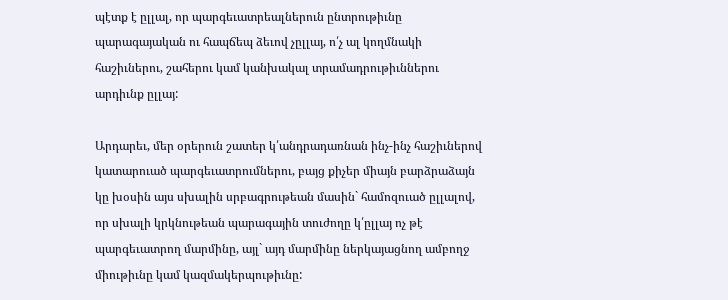պէտք է ըլլալ, որ պարգեւատրեալներուն ընտրութիւնը պարագայական ու հապճեպ ձեւով չըլլայ, ո՛չ ալ կողմնակի հաշիւներու, շահերու կամ կանխակալ տրամադրութիւններու արդիւնք ըլլայ:

Արդարեւ, մեր օրերուն շատեր կ՛անդրադառնան ինչ-ինչ հաշիւներով կատարուած պարգեւատրումներու, բայց քիչեր միայն բարձրաձայն կը խօսին այս սխալին սրբագրութեան մասին` համոզուած ըլլալով, որ սխալի կրկնութեան պարագային տուժողը կ՛ըլլայ ոչ թէ պարգեւատրող մարմինը, այլ` այդ մարմինը ներկայացնող ամբողջ միութիւնը կամ կազմակերպութիւնը: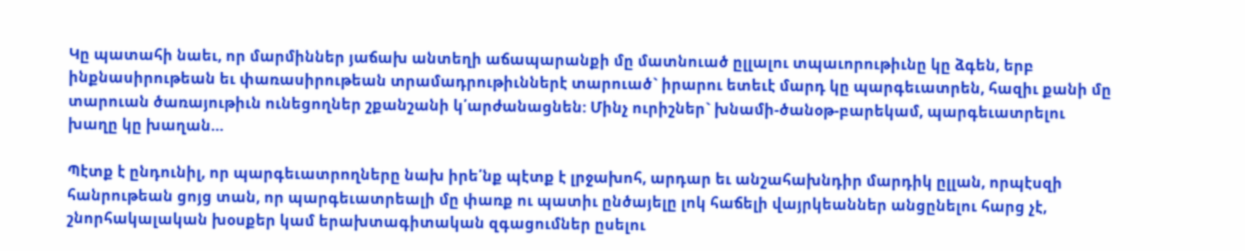Կը պատահի նաեւ, որ մարմիններ յաճախ անտեղի աճապարանքի մը մատնուած ըլլալու տպաւորութիւնը կը ձգեն, երբ ինքնասիրութեան եւ փառասիրութեան տրամադրութիւններէ տարուած` իրարու ետեւէ մարդ կը պարգեւատրեն, հազիւ քանի մը տարուան ծառայութիւն ունեցողներ շքանշանի կ՛արժանացնեն: Մինչ ուրիշներ` խնամի-ծանօթ-բարեկամ, պարգեւատրելու խաղը կը խաղան…

Պէտք է ընդունիլ, որ պարգեւատրողները նախ իրե՛նք պէտք է լրջախոհ, արդար եւ անշահախնդիր մարդիկ ըլլան, որպէսզի հանրութեան ցոյց տան, որ պարգեւատրեալի մը փառք ու պատիւ ընծայելը լոկ հաճելի վայրկեաններ անցընելու հարց չէ, շնորհակալական խօսքեր կամ երախտագիտական զգացումներ ըսելու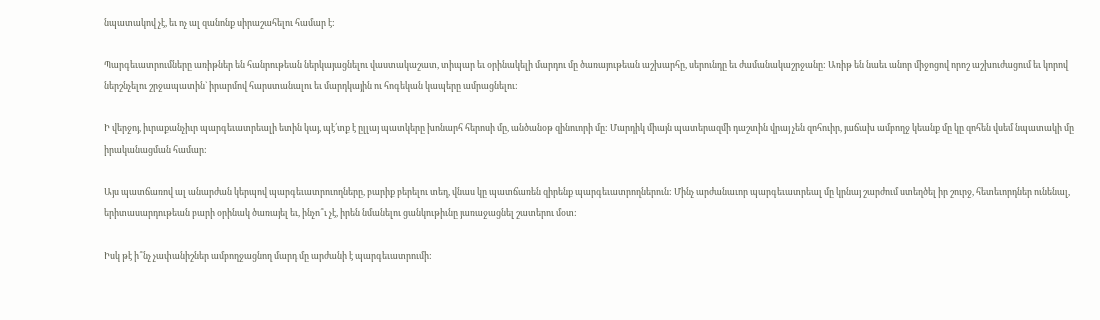նպատակով չէ, եւ ոչ ալ զանոնք սիրաշահելու համար է:

Պարգեւատրումները առիթներ են հանրութեան ներկայացնելու վաստակաշատ, տիպար եւ օրինակելի մարդու մը ծառայութեան աշխարհը, սերունդը եւ ժամանակաշրջանը: Առիթ են նաեւ անոր միջոցով որոշ աշխուժացում եւ կորով ներշնչելու շրջապատին` իրարմով հարստանալու եւ մարդկային ու հոգեկան կապերը ամրացնելու:

Ի վերջոյ, իւրաքանչիւր պարգեւատրեալի ետին կայ, պէ՛տք է ըլլայ պատկերը խոնարհ հերոսի մը, անծանօթ զինուորի մը: Մարդիկ միայն պատերազմի դաշտին վրայ չեն զոհուիր, յաճախ ամբողջ կեանք մը կը զոհեն վսեմ նպատակի մը իրականացման համար:

Այս պատճառով ալ անարժան կերպով պարգեւատրուողները, բարիք բերելու տեղ, վնաս կը պատճառեն զիրենք պարգեւատրողներուն: Մինչ արժանաւոր պարգեւատրեալ մը կրնայ շարժում ստեղծել իր շուրջ, հետեւորդներ ունենալ, երիտասարդութեան բարի օրինակ ծառայել եւ, ինչո՞ւ չէ, իրեն նմանելու ցանկութիւնը յառաջացնել շատերու մօտ:

Իսկ թէ ի՞նչ չափանիշներ ամբողջացնող մարդ մը արժանի է պարգեւատրումի: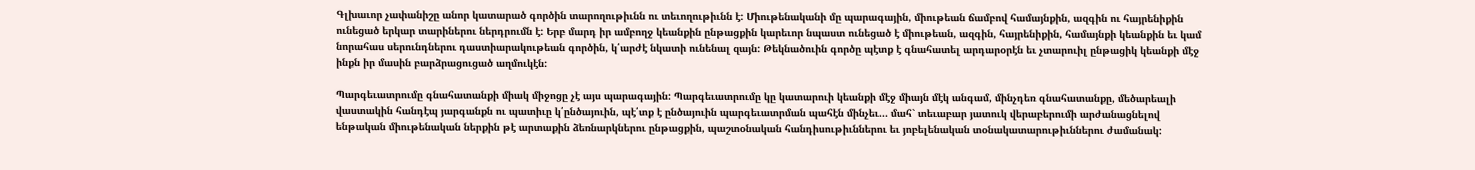Գլխաւոր չափանիշը անոր կատարած գործին տարողութիւնն ու տեւողութիւնն է: Միութենականի մը պարագային, միութեան ճամբով համայնքին, ազգին ու հայրենիքին ունեցած երկար տարիներու ներդրումն է: Երբ մարդ իր ամբողջ կեանքին ընթացքին կարեւոր նպաստ ունեցած է միութեան, ազգին, հայրենիքին, համայնքի կեանքին եւ կամ նորահաս սերունդներու դաստիարակութեան գործին, կ՛արժէ նկատի ունենալ զայն: Թեկնածուին գործը պէտք է գնահատել արդարօրէն եւ չտարուիլ ընթացիկ կեանքի մէջ ինքն իր մասին բարձրացուցած աղմուկէն:

Պարգեւատրումը գնահատանքի միակ միջոցը չէ այս պարագային: Պարգեւատրումը կը կատարուի կեանքի մէջ միայն մէկ անգամ, մինչդեռ գնահատանքը, մեծարեալի վաստակին հանդէպ յարգանքն ու պատիւը կ՛ընծայուին, պէ՛տք է ընծայուին պարգեւատրման պահէն մինչեւ… մահ` տեւաբար յատուկ վերաբերումի արժանացնելով ենթական միութենական ներքին թէ արտաքին ձեռնարկներու ընթացքին, պաշտօնական հանդիսութիւններու եւ յոբելենական տօնակատարութիւններու ժամանակ: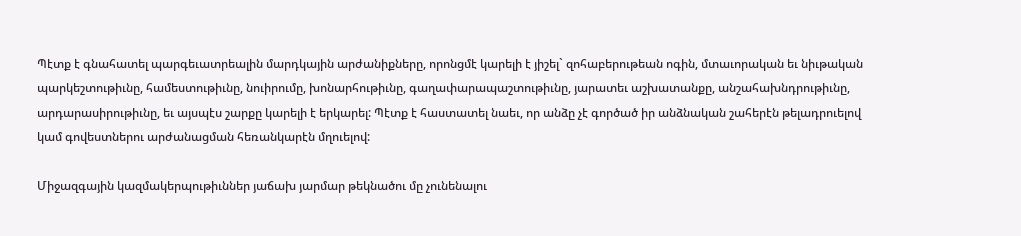Պէտք է գնահատել պարգեւատրեալին մարդկային արժանիքները, որոնցմէ կարելի է յիշել` զոհաբերութեան ոգին, մտաւորական եւ նիւթական պարկեշտութիւնը, համեստութիւնը, նուիրումը, խոնարհութիւնը, գաղափարապաշտութիւնը, յարատեւ աշխատանքը, անշահախնդրութիւնը, արդարասիրութիւնը, եւ այսպէս շարքը կարելի է երկարել: Պէտք է հաստատել նաեւ, որ անձը չէ գործած իր անձնական շահերէն թելադրուելով կամ գովեստներու արժանացման հեռանկարէն մղուելով:

Միջազգային կազմակերպութիւններ յաճախ յարմար թեկնածու մը չունենալու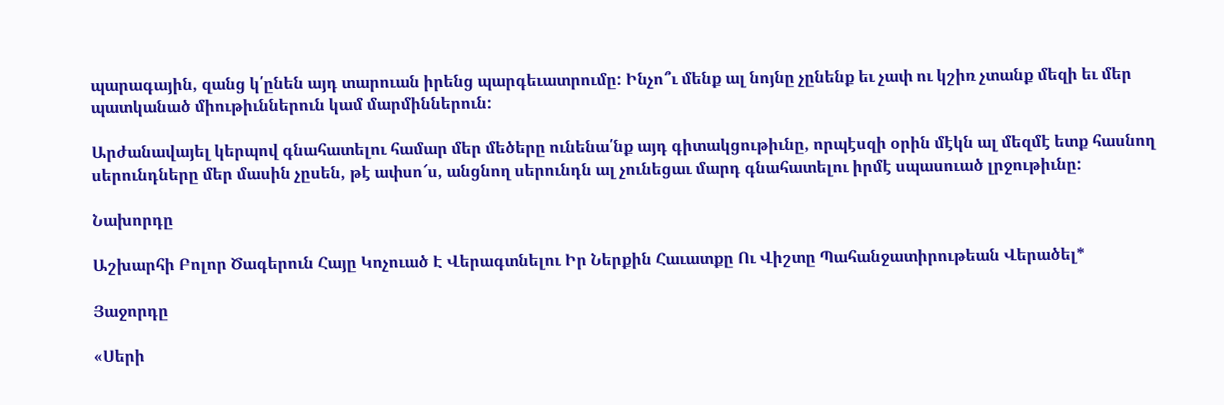պարագային, զանց կ՛ընեն այդ տարուան իրենց պարգեւատրումը: Ինչո՞ւ մենք ալ նոյնը չընենք եւ չափ ու կշիռ չտանք մեզի եւ մեր պատկանած միութիւններուն կամ մարմիններուն:

Արժանավայել կերպով գնահատելու համար մեր մեծերը ունենա՛նք այդ գիտակցութիւնը, որպէսզի օրին մէկն ալ մեզմէ ետք հասնող սերունդները մեր մասին չըսեն, թէ ափսո՜ս, անցնող սերունդն ալ չունեցաւ մարդ գնահատելու իրմէ սպասուած լրջութիւնը:

Նախորդը

Աշխարհի Բոլոր Ծագերուն Հայը Կոչուած Է Վերագտնելու Իր Ներքին Հաւատքը Ու Վիշտը Պահանջատիրութեան Վերածել*

Յաջորդը

«Սերի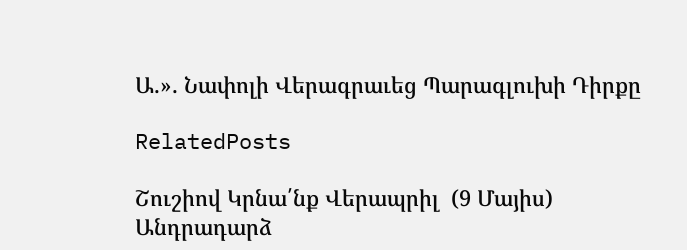Ա.». Նափոլի Վերագրաւեց Պարագլուխի Դիրքը

RelatedPosts

Շուշիով Կրնա՛նք Վերապրիլ  (9 Մայիս)
Անդրադարձ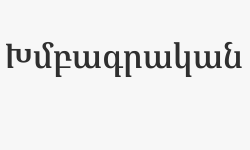Խմբագրական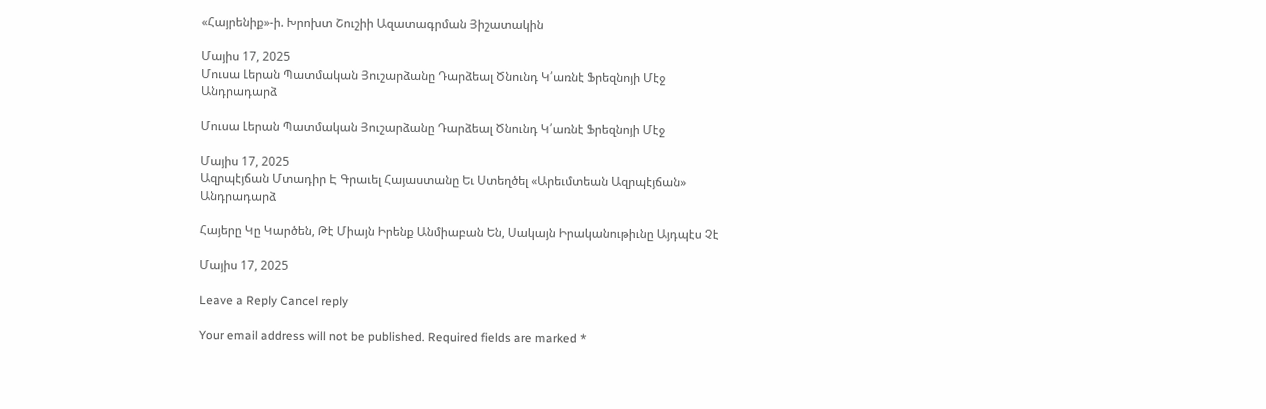«Հայրենիք»-ի. Խրոխտ Շուշիի Ազատագրման Յիշատակին

Մայիս 17, 2025
Մուսա Լերան Պատմական Յուշարձանը Դարձեալ Ծնունդ Կ՛առնէ Ֆրեզնոյի Մէջ
Անդրադարձ

Մուսա Լերան Պատմական Յուշարձանը Դարձեալ Ծնունդ Կ՛առնէ Ֆրեզնոյի Մէջ

Մայիս 17, 2025
Ազրպէյճան Մտադիր Է Գրաւել Հայաստանը Եւ Ստեղծել «Արեւմտեան Ազրպէյճան»
Անդրադարձ

Հայերը Կը Կարծեն, Թէ Միայն Իրենք Անմիաբան Են, Սակայն Իրականութիւնը Այդպէս Չէ

Մայիս 17, 2025

Leave a Reply Cancel reply

Your email address will not be published. Required fields are marked *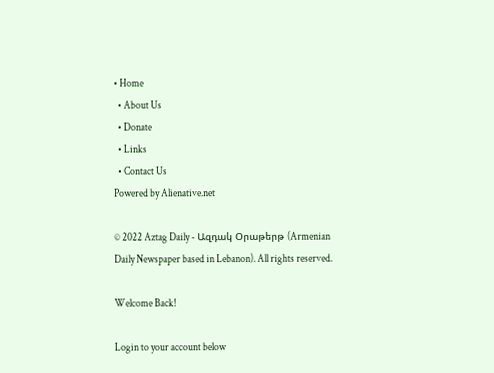• Home
  • About Us
  • Donate
  • Links
  • Contact Us
Powered by Alienative.net

© 2022 Aztag Daily - Ազդակ Օրաթերթ (Armenian Daily Newspaper based in Lebanon). All rights reserved.

Welcome Back!

Login to your account below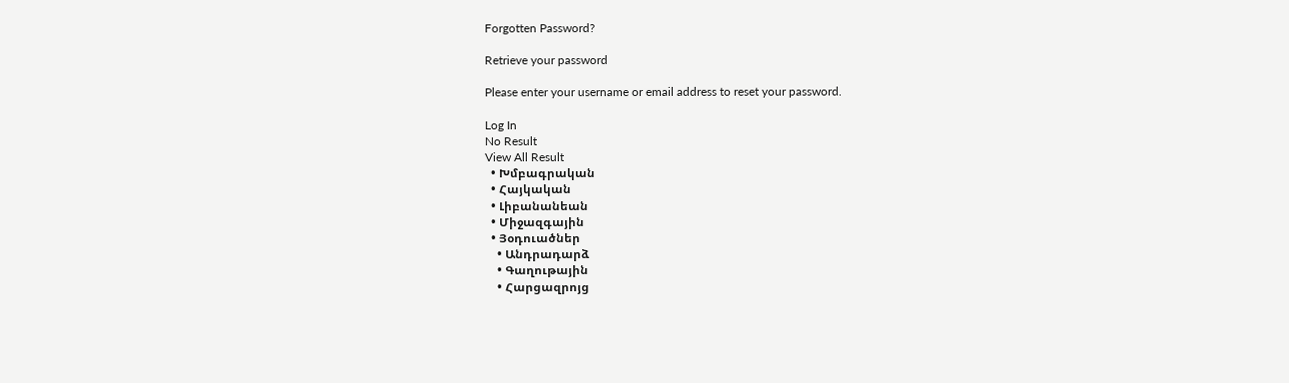Forgotten Password?

Retrieve your password

Please enter your username or email address to reset your password.

Log In
No Result
View All Result
  • Խմբագրական
  • Հայկական
  • Լիբանանեան
  • Միջազգային
  • Յօդուածներ
    • Անդրադարձ
    • Գաղութային
    • Հարցազրոյց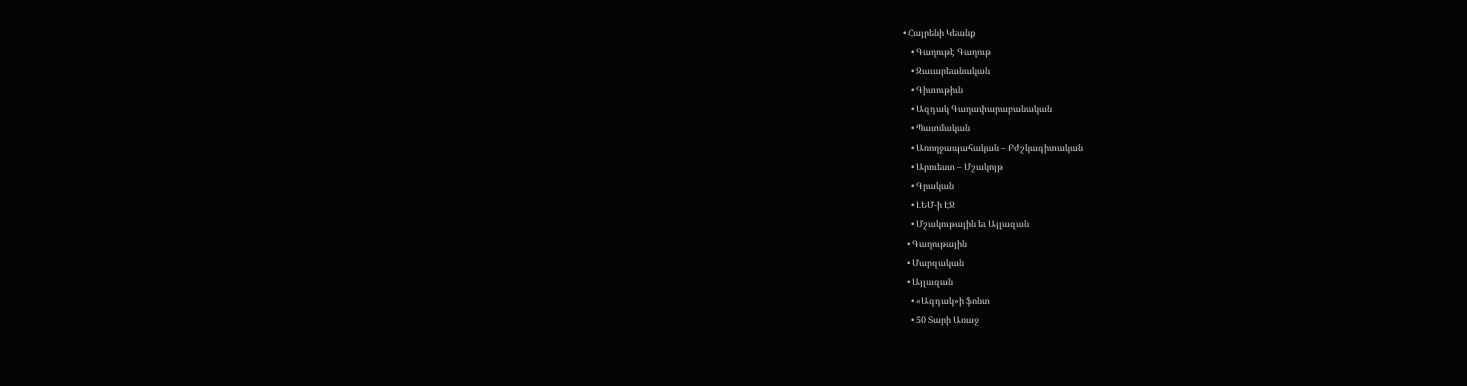• Հայրենի Կեանք
    • Գաղութէ Գաղութ
    • Զաւարեանական
    • Գիտութիւն
    • Ազդակ Գաղափարաբանական
    • Պատմական
    • Առողջապահական – Բժշկագիտական
    • Արուեստ – Մշակոյթ
    • Գրական
    • ԼԵՄ-ի ԷՋ
    • Մշակութային եւ Այլազան
  • Գաղութային
  • Մարզական
  • Այլազան
    • «Ազդակ»ի ֆոնտ
    • 50 Տարի Առաջ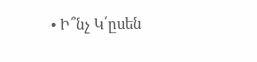• Ի՞նչ Կ՛ըսեն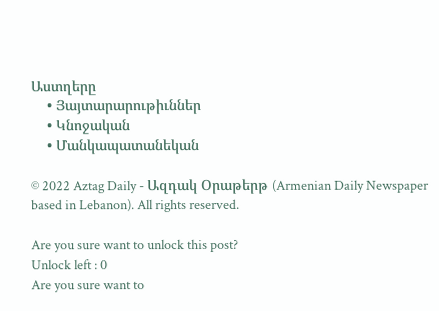Աստղերը
    • Յայտարարութիւններ
    • Կնոջական
    • Մանկապատանեկան

© 2022 Aztag Daily - Ազդակ Օրաթերթ (Armenian Daily Newspaper based in Lebanon). All rights reserved.

Are you sure want to unlock this post?
Unlock left : 0
Are you sure want to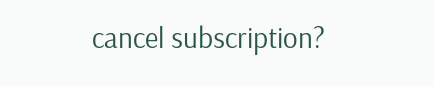cancel subscription?